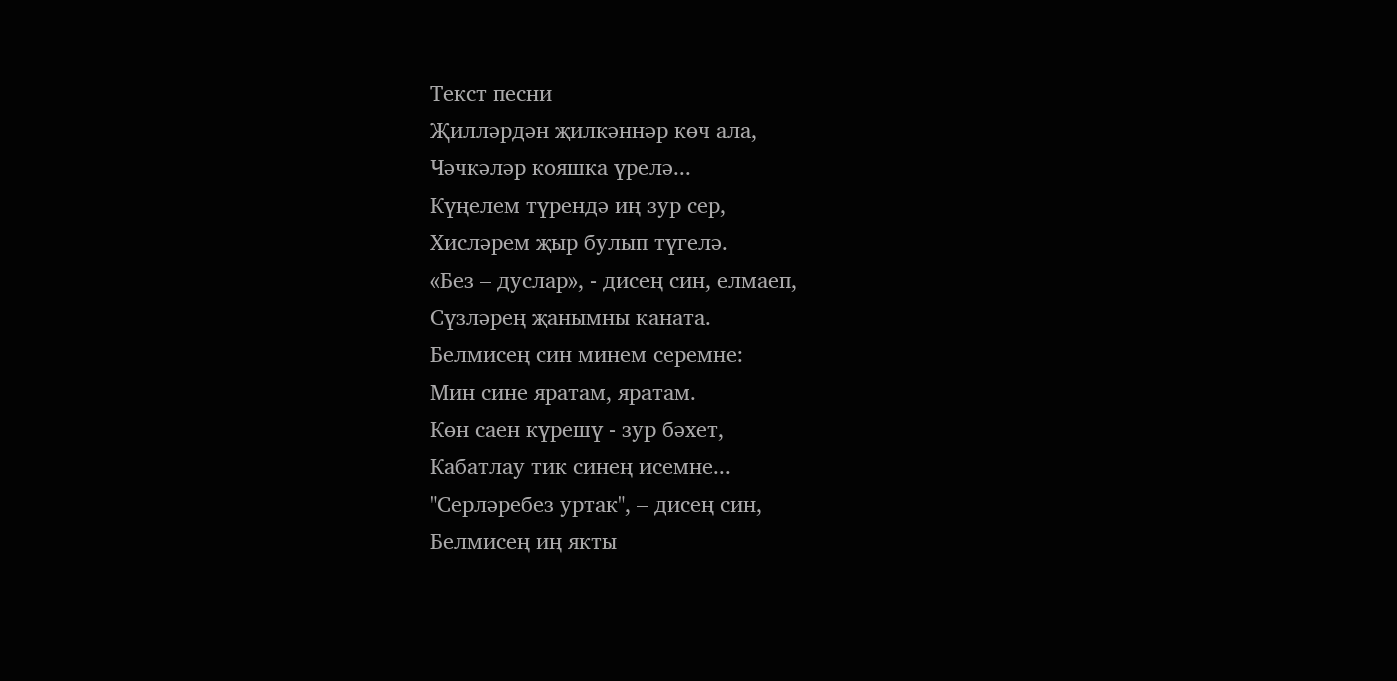Текст песни
Җилләрдән җилкәннәр көч ала,
Чәчкәләр кояшка үрелә...
Күңелем түрендә иң зур сер,
Хисләрем җыр булып түгелә.
«Без – дуслар», - дисең син, елмаеп,
Сүзләрең җанымны каната.
Белмисең син минем серемне:
Мин сине яратам, яратам.
Көн саен күрешү - зур бәхет,
Кабатлау тик синең исемне...
"Серләребез уртак", – дисең син,
Белмисең иң якты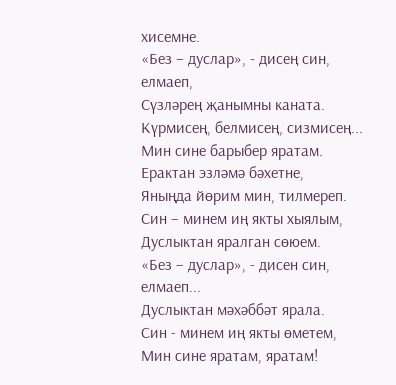хисемне.
«Без – дуслар», - дисең син, елмаеп,
Сүзләрең җанымны каната.
Күрмисең, белмисең, сизмисең...
Мин сине барыбер яратам.
Ерактан эзләмә бәхетне,
Яныңда йөрим мин, тилмереп.
Син – минем иң якты хыялым,
Дуслыктан яралган сөюем.
«Без – дуслар», - дисен син, елмаеп...
Дуслыктан мәхәббәт ярала.
Син - минем иң якты өметем,
Мин сине яратам, яратам!